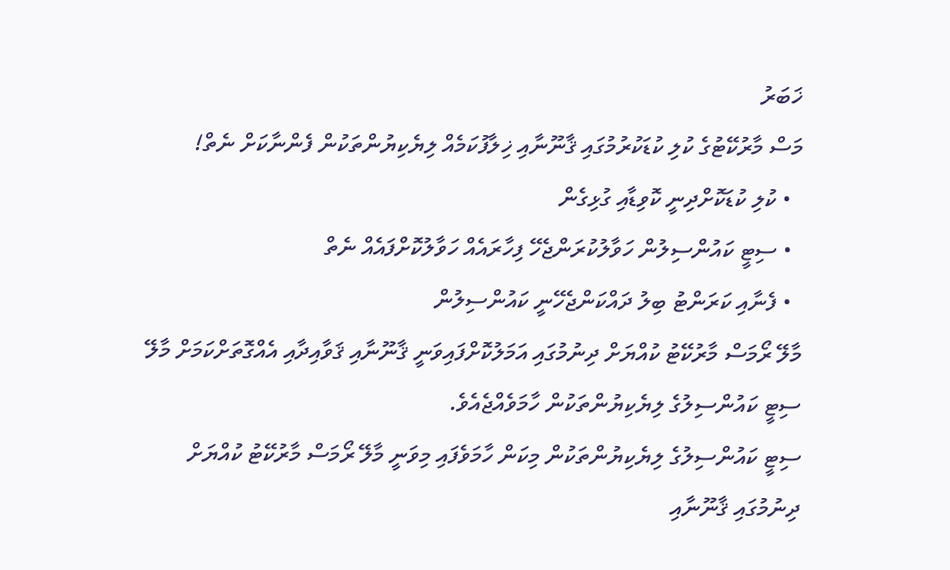ޚަބަރު
މަސް މާރުކޭޓުގެ ކުލި ކުޑަކުރުމުގައި ޤާނޫނާއި ޚިލާފުކަމެއް ލިޔެކިޔުންތަކުން ފެންނާކަށް ނެތް!
  • ކުލި ކުޑަކޮށްދިނީ ކޮވިޑާއި ގުޅިގެން
  • ސިޓީ ކައުންސިލުން ހަވާލުކުރަންޖެހޭ ފިހާރައެއް ހަވާލުކޮށްފައެއް ނެތް
  • ފެނާއި ކަރަންޓު ބިލު ދައްކަންޖެހޭނީ ކައުންސިލުން
މާލޭ ރޯމަސް މާރުކޭޓު ކުއްޔަށް ދިނުމުގައި އަމަލުކޮށްފައިވަނީ ޤާނޫނާއި ޤަވާއިދާއި އެއްގޮތަށްކަމަށް މާލޭ ސިޓީ ކައުންސިލުގެ ލިޔެކިޔުންތަކުން ހާމަވެއްޖެއެވެ.
ސިޓީ ކައުންސިލުގެ ލިޔެކިޔުންތަކުން މިކަން ހާމަވެފައި މިވަނީ މާލޭ ރޯމަސް މާރުކޭޓު ކުއްޔަށް ދިނުމުގައި ޤާނޫނާއި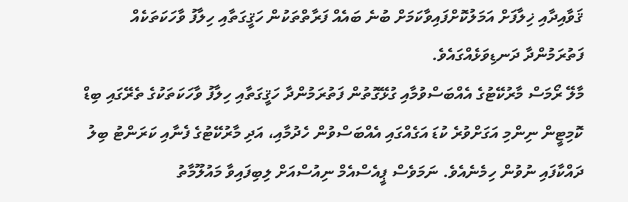ޤަވާއިދާއި ޚިލާފަށް އަމަލުކޮށްފައިވާކަމަށް ބުނެ ބައެއް ފަރާތްތަކުން ހަޤީގަތާއި ހިލާފު ވާހަކަތަކެއް ފަތުރަމުންދާ ދަނޑިވަޅެއްގައެވެ.
މާލޭ ރޯމަސް މާރުކޭޓުގެ އެއްބަސްވުމާއި ގުޅޭގޮތުން ފަތުރަމުންދާ ހަޤީގަތާއި ހިލާފު ވާހަކަތަކުގެ ތެރޭގައި ބިޑް ކޮމިޓީން ނިންމި އަގަށްވުރެ ކުޑަ އަގެއްގައި އެއްބަސްވުން ހެދުމާއި، އަދި މާރުކޭޓުގެ ފެނާއި ކަރަންޓު ބިލު ދައްކާފައި ނުވުން ހިމެނެއެވެ. ނަމަވެސް ޕީއެސްއެމް ނިއުސްއަށް ލިބިފައިވާ މައުލޫމާތު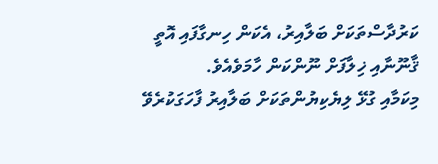ކަރުދާސްތަކަށް ބަލާއިރު، އެކަން ހިނގާފައި އޮތީ ޤާނޫނާއި ޚިލާފަށް ނޫންކަން ހާމަވެއެވެ.
މިކަމާއި ގުޅޭ ލިޔެކިޔުންތަކަށް ބަލާއިރު ފާހަގަކުރެވޭ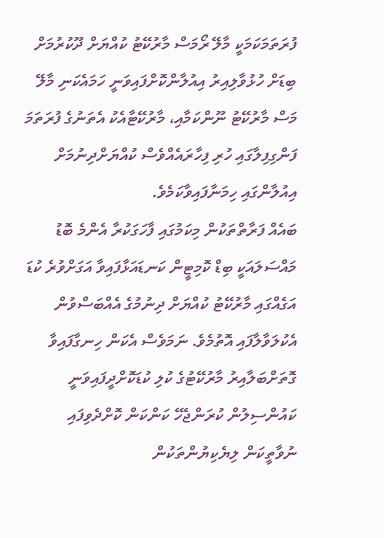ފުރަތަމަކަމަކީ މާލޭ ރޯމަސް މާރުކޭޓު ކުއްޔަށް ދޫކުރުމަށް ބިޑަށް ހުޅުވާލިއިރު އިއުލާންކޮށްފައިވަނީ ހަމައެކަނި މާލޭ މަސް މާރުކޭޓު ނޫންކަމާއި، މާރުކޭޓާއެކު އެތަނުގެ ފުރަތަމަ ފަންގިފިލާގައި ހުރި ފިހާރައެއްވެސް ކުއްޔަށްދިނުމަށް އިއުލާންގައި ހިމަނާފައިވާކަމެވެ.
ބައެއް ފަރާތްތަކުން މިކަމުގައި ފާހަގަކުރާ އެންމެ ބޮޑު މައްސަލައަކީ ބިޑް ކޮމިޓީން ކަނޑައަޅާފައިވާ އަގަށްވުރެ ކުޑަ އަގެއްގައި މާރުކޭޓު ކުއްޔަށް ދިނުމުގެ އެއްބަސްވުން އެކުލަވާލާފައި އޮތުމެވެ. ނަމަވެސް އެކަން ހިނގާފައިވާ ގޮތަށްބަލާއިރު މާރުކޭޓުގެ ކުލި ކުޑަކޮށްދީފައިވަނީ ކައުންސިލުން ކުރަންޖެހޭ ކަންކަން ކޮށްދެވިފައި ނުވާތީކަން ލިޔެކިޔުންތަކުން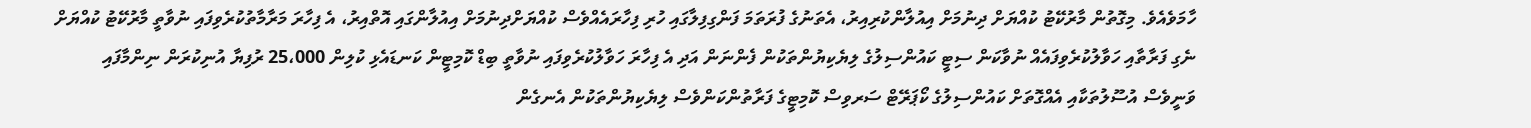ހާމަވެއެވެ. މިގޮތުން މާރުކޭޓު ކުއްޔަށް ދިނުމަށް އިއުލާންކުރިއިރު، އެތަނުގެ ފުރަތަމަ ފަންގިފިލާގައި ހުރި ފިހާރައެއްވެސް ކުއްޔަށްދިނުމަށް އިއުލާންގައި އޮތްއިރު، އެ ފިހާރަ މަރާމާތުކުރެވިފައި ނުވާތީ މާރުކޭޓު ކުއްޔަށް ނެގި ފަރާތާއި ހަވާލުކުރެވިފައެއް ނުވާކަން ސިޓީ ކައުންސިލުގެ ލިޔެކިޔުންތަކުން ފެންނަން އަދި އެ ފިހާރަ ހަވާލުކުރެވިފައި ނުވާތީ ބިޑް ކޮމިޓީން ކަނޑައެޅި ކުލިން 25،000 ރުފިޔާ އުނިކުރަން ނިންމާފައި ވަނީވެސް އުސޫލުތަކާއި އެއްގޮތަށް ކައުންސިލުގެ ކޯޕަރޭޓް ސަރވިސް ކޮމިޓީގެ ފަރާތުންކަންވެސް ލިޔެކިޔުންތަކުން އެނގެން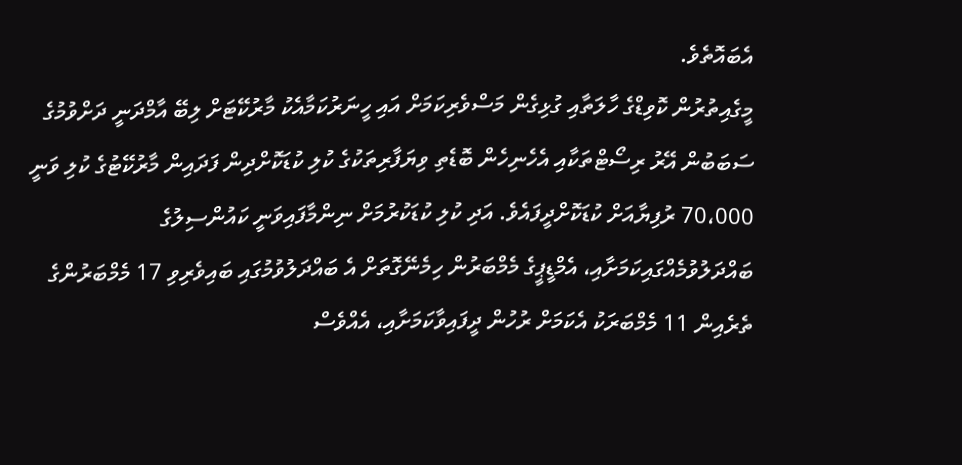އެބައޮތެވެ.
މީގެއިތުރުން ކޮވިޑްގެ ހާލަތާއި ގުޅިގެން މަސްވެރިކަމަށް އައި ހީނަރުކަމާއެކު މާރުކޭޓަށް ލިބޭ އާމްދަނީ ދަށްވުމުގެ ސަބަބުން އޭރު ރިސޯޓްތަކާއި އެހެނިހެން ބޮޑެތި ވިޔަފާރިތަކުގެ ކުލި ކުޑަކޮށްދިން ފަދައިން މާރުކޭޓުގެ ކުލި ވަނީ 70،000 ރުފިޔާއަށް ކުޑަކޮށްދީފައެވެ. އަދި ކުލި ކުޑަކުރުމަށް ނިންމާފައިވަނީ ކައުންސިލުގެ ބައްދަލުވުމެއްގައިކަމަށާއި، އެމްޑީޕީގެ މެމްބަރުން ހިމެނޭގޮތަށް އެ ބައްދަލުވުމުގައި ބައިވެރިވި 17 މެމްބަރުންގެ ތެރެއިން 11 މެމްބަރަކު އެކަމަށް ރުހުން ދީފައިވާކަމަށާއި، އެއްވެސް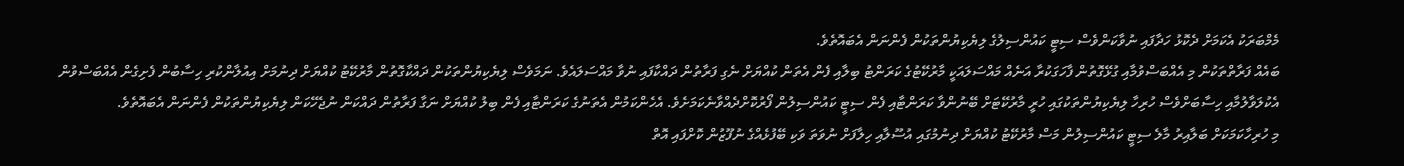މެމްބަރަކު އެކަމަށް ދެކޮޅު ހަދާފައި ނުވާކަންވެސް ސިޓީ ކައުންސިލުގެ ލިޔެކިޔުންތަކުން ފެންނަން އެބައޮތެވެ.
ބައެއް ފަރާތްތަކުން މި އެއްބަސްވުމާއި ގުޅޭގޮތުން ފާހަގަކުރާ އަނެއް މައްސަލައަކީ މާރުކޭޓުގެ ކަރަންޓު ބިލާއި ފެން އެތަން ކުއްޔަށް ނެގި ފަރާތުން ދައްކާފައި ނުވާ މައްސަލައެވެ. ނަމަވެސް ލިޔެކިޔުންތަކުން ދައްކާގޮތުން މާރުކޭޓު ކުއްޔަށް ދިނުމަށް އިއުލާންކުރި ހިސާބުން ފެށިގެން އެއްބަސްވުން އެކުލަވާލުމާއި ހިސާބަށްވެސް ހުރިހާ ލިޔެކިޔުންތަކުގައި ހުރީ މާރުކޭޓަށް ބޭނުންވާ ކަރަންޓާއި ފެން ސިޓީ ކައުންސިލުން ފޯރުކޮށްދެއްވާނެކަމަށެވެ. އެހެންކަމުން އެތަނުގެ ކަރަންޓާއި ފެން ބިލު ކުއްޔަށް ނަގާ ފަރާތުން ދައްކަން ނުޖެހޭކަން ލިޔެކިޔުންތަކުން ފެންނަން އެބައޮތެވެ.
މި ހުރިހާކަމަކަށް ބަލާއިރު މާލެ ސިޓީ ކައުންސިލުން މަސް މާރުކޭޓު ކުއްޔަށް ދިނުމުގައި އުސޫލާއި ހިލާފަށް ނުވަތަ ވަކި ބޭފުޅެއްގެ ނުފޫޒުން ކޮށްފައި އޮތް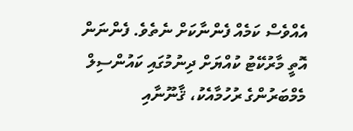އެއްވެސް ކަމެއް ފެންނާކަށް ނެތެވެ. ފެންނަން އޮތީ މާރުކޭޓު ކުއްޔަށް ދިނުމުގައި ކައުންސިލް މެމްބަރުންގެ ރުހުމާއެކު، ޤާނޫނާއި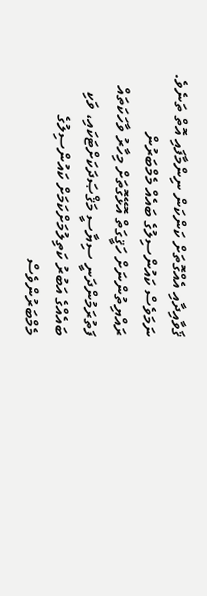ޤަވާއިދާއި އެއްގޮތަށް ކަންކަން ނިންމާފައި އޮތް ތަނެވެ. ނަމަވެސް ކައުންސިލުގެ ބައެއް މެމްބަރުން ރައްޔިތުންނަށް ހަޤީގަތް އޮޅޭގޮތަށް މިހާރު ވާހަކަތައް ފަތުރަމުންދަނީ ސިޔާސީ މަޤްޞަދަކަށްޓަކައި، ވަކި ބައެއްގެ އަބުރު ކަތިލުމަށްކަމަށް ކައުންސިލުގެ މެމްބަރުންވެސް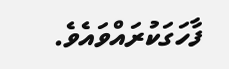ފާހަގަކުރައްވައެވެ.